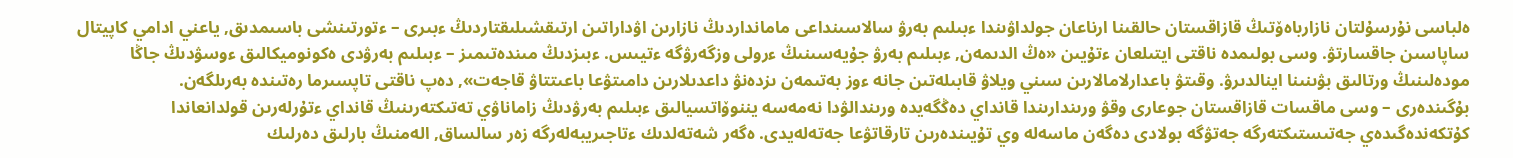ەلباسى نۇرسۇلتان نازارباەۆتىڭ قازاقستان حالقىنا ارناعان جولداۋىندا ءبىلىم بەرۋ سالاسىنداعى مامانداردىڭ نازارىن اۋداراتىن ارتىقشىلىقتاردىڭ ءبىرى – ءتورتىنشى باسىمدىق, ياعني ادامي كاپيتال ساپاسىن جاقسارتۋ. وسى بولىمدە ناقتى ايتىلعان ءتۇيىن «ەڭ الدىمەن, ءبىلىم بەرۋ جۇيەسىنىڭ ءرولى وزگەرۋگە ءتيىس. ءبىزدىڭ مىندەتىمىز – ءبىلىم بەرۋدى ەكونوميكالىق ءوسۋدىڭ جاڭا مودەلىنىڭ ورتالىق بۋىنىنا اينالدىرۋ. وقىتۋ باعدارلامالارىن سىني ويلاۋ قابىلەتىن جانە ءوز بەتىمەن ىزدەنۋ داعدىلارىن دامىتۋعا باعىتتاۋ قاجەت», دەپ ناقتى تاپسىرما رەتىندە بەرىلگەن.
بۇگىندەرى – وسى ماقسات قازاقستان جوعارى وقۋ ورىندارىندا قانداي دەڭگەيدە ورىندالۋدا نەمەسە يننوۆاتسيالىق ءبىلىم بەرۋدىڭ زاماناۋي تەتىكتەرىنىڭ قانداي ءتۇرلەرىن قولدانعاندا كۇتكەندەگىدەي جەتىستىكتەرگە جەتۋگە بولادى دەگەن ماسەلە وي تۇيىندەرىن تارقاتۋعا جەتەلەيدى. ەگەر شەتەلدىك ءتاجىريبەلەرگە زەر سالساق, الەمنىڭ بارلىق دەرلىك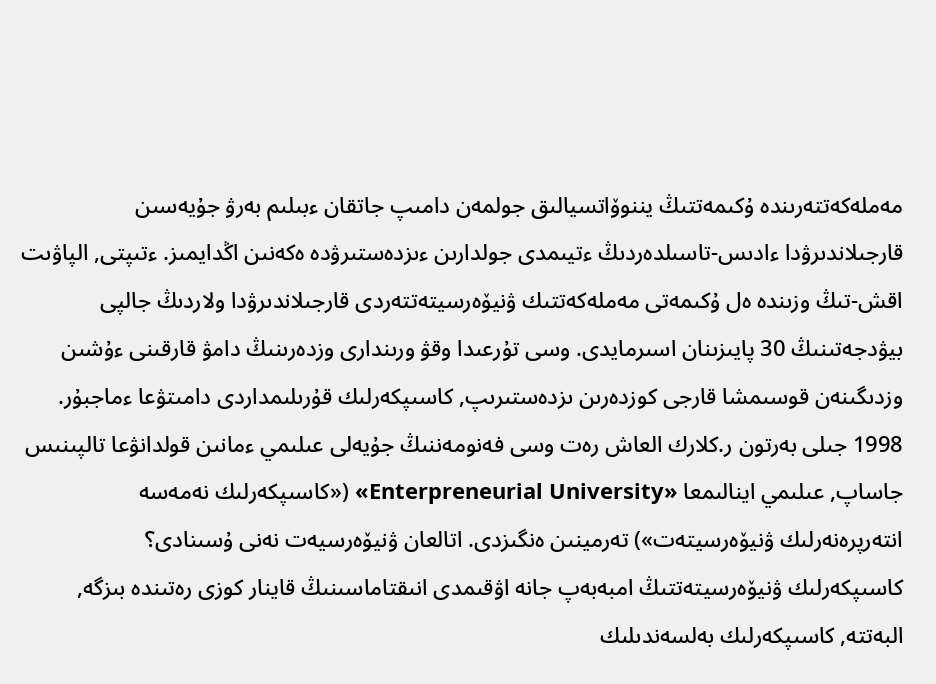مەملەكەتتەرىندە ۇكىمەتتىڭ يننوۆاتسيالىق جولمەن دامىپ جاتقان ءبىلىم بەرۋ جۇيەسىن قارجىلاندىرۋدا ءادىس-تاسىلدەردىڭ ءتيىمدى جولدارىن ءىزدەستىرۋدە ەكەنىن اڭدايمىز. ءتىپتى, الپاۋىت اقش-تىڭ وزىندە ەل ۇكىمەتى مەملەكەتتىك ۋنيۆەرسيتەتتەردى قارجىلاندىرۋدا ولاردىڭ جالپى بيۋدجەتىنىڭ 30 پايىزىنان اسىرمايدى. وسى تۇرعىدا وقۋ ورىندارى وزدەرىنىڭ دامۋ قارقىنى ءۇشىن وزدىگىنەن قوسىمشا قارجى كوزدەرىن ىزدەستىرىپ, كاسىپكەرلىك قۇرىلىمداردى دامىتۋعا ءماجبۇر.
1998 جىلى بەرتون ر.كلارك العاش رەت وسى فەنومەننىڭ جۇيەلى عىلىمي ءمانىن قولدانۋعا تالپىنىس جاساپ, عىلىمي اينالىمعا «Enterpreneurial University» («كاسىپكەرلىك نەمەسە انتەرپرەنەرلىك ۋنيۆەرسيتەت») تەرمينىن ەنگىزدى. اتالعان ۋنيۆەرسيەت نەنى ۇسىنادى؟
كاسىپكەرلىك ۋنيۆەرسيتەتتىڭ امبەبەپ جانە اۋقىمدى انىقتاماسىنىڭ قاينار كوزى رەتىندە بىزگە, البەتتە, كاسىپكەرلىك بەلسەندىلىك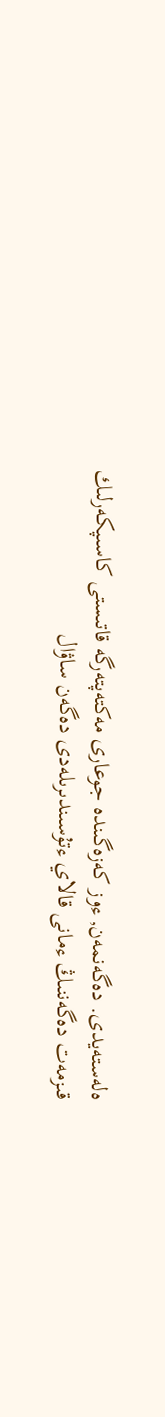ەلەستەيدى. دەگەنمەن, ءوز كەزەگىندە جوعارى مەكتەپتەرگە قاتىستى كاسىپكەرلىك قىزمەت دەگەننىڭ ءمانى قالاي ءتۇسىندىرىلەدى دەگەن ساۋال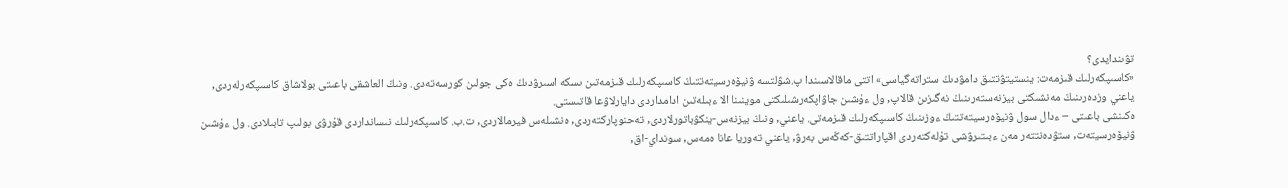تۋىندايدى؟
«كاسىپكەرلىك قىزمەت: ينستيتۋتتىق دامۋدىڭ ستراتەگياسى» اتتى ماقالاسىندا پ.شۋلتسە ۋنيۆەرسيتەتتىڭ كاسىپكەرلىك قىزمەتىن ىسكە اسىرۋدىڭ ەكى جولىن كورسەتەدى. ونىڭ العاشقى باعىتى بولاشاق كاسىپكەرلەردى, ياعني وزدەرىنىڭ مەنشىكتى بيزنەستەرىنىڭ نەگىزىن قالاپ, ول ءۇشىن جاۋاپكەرشىلىكتى موينىنا الا ءبىلەتىن ادامداردى دايارلاۋعا قاتىستى.
ەكىنشى باعىتى – ءدال سول ۋنيۆەرسيتەتتىڭ ءوزىنىڭ كاسىپكەرلىك قىزمەتى. ياعني, ونىڭ بيزنەس-ينكۋباتورلاردى, تەحنوپاركتەردى, ەنشىلەس فيرمالاردى, ت.ب. كاسىپكەرلىك نىسانداردى قۇرۋى بولىپ تابىلادى. ول ءۇشىن ۋنيۆەرسيتەت, ستۋدەنتتەر مەن ءبىتىرۋشى تۇلەكتەردى اقپاراتتىق-كەڭەس بەرۋ, ياعني تەوريا عانا ەمەس, سونداي-اق,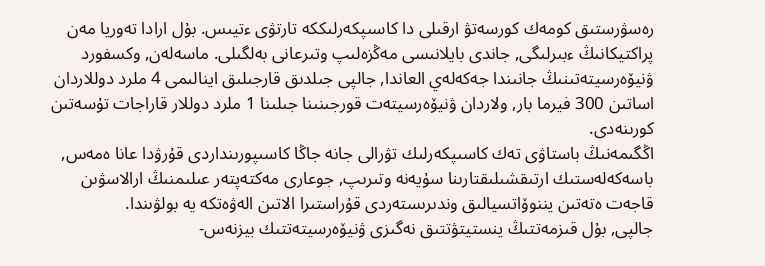رەسۋرستىق كومەك كورسەتۋ ارقىلى دا كاسىپكەرلىككە تارتۋى ءتيىس. بۇل ارادا تەوريا مەن پراكتيكانىڭ ءبىرلىگى, جاندى بايلانىسى مەڭزەلىپ وتىرعانى بەلگىلى. ماسەلەن, وكسفورد ۋنيۆەرسيتەتىنىڭ جانىندا جەكەلەي العاندا, جالپى جىلدىق قارجىلىق اينالىمى 4 ملرد دوللاردان اساتىن 300 فيرما بار, ولاردان ۋنيۆەرسيتەت قورجىنىنا جىلىنا 1 ملرد دوللار قاراجات تۇسەتىن كورىنەدى.
اڭگىمەنىڭ باستاۋى تەك كاسىپكەرلىك تۋرالى جانە جاڭا كاسىپورىنداردى قۇرۋدا عانا ەمەس, باسەكەلەستىك ارتىقشىلىقتارىنا سۇيەنە وتىرىپ, جوعارى مەكتەپتەر عىلىمنىڭ ارالاسۋىن قاجەت ەتەتىن يننوۆاتسيالىق وندىرىستەردى قۇراستىرا الاتىن الەۋەتكە يە بولۋىندا.
جالپى, بۇل قىزمەتتىڭ ينستيتۋتتىق نەگىزى ۋنيۆەرسيتەتتىك بيزنەس-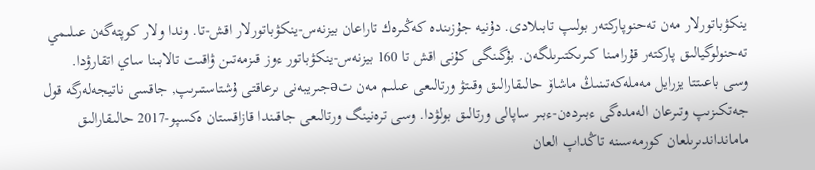ينكۋباتورلار مەن تەحنوپاركتەر بولىپ تابىلادى. دۇنيە جۇزىندە كەڭىرەك تاراعان بيزنەس-ينكۋباتورلار اقش-تا. وندا ولار كوپتەگەن عىلىمي تەحنولوگيالىق پاركتەر قۇرامىنا كىرىكتىرىلگەن. بۇگىنگى كۇنى اقش تا 160 بيزنەس-ينكۋباتور ءوز قىزمەتىن ۋاقىت تالابىنا ساي اتقارۋدا.
وسى باعىتتا يزرايل مەملەكەتىنىڭ ماشاۆ حالىقارالىق وقىتۋ ورتالىعى عىلىم مەن تəجىريبەنى ىرعاقتى ۇشتاستىرىپ, جاقسى ناتيجەلەرگە قول جەتكىزىپ وتىرعان الەمدەگى ءبىردەن-ءبىر ساپالى ورتالىق بولۋدا. وسى ترەنينگ ورتالىعى جاقىندا قازاقستان ەكسپو-2017 حالىقارالىق مامانداندىرىلعان كورمەسىنە تاڭداپ العان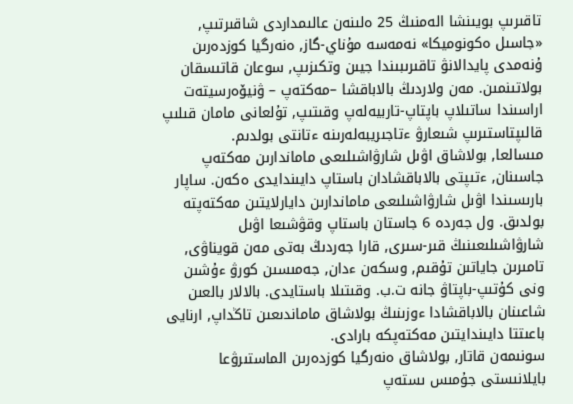تاقىرىپ بويىنشا الەمنىڭ 25 ەلىنەن عالىمداردى شاقىرتىپ, «جاسىل ەكونوميكا» نەمەسە مۇناي-گاز, ەنەرگيا كوزدەرىن ۇنەمدى پايدالانۋ تاقىرىبىندا جيىن وتكىزىپ, سوعان قاتىسقان بولاتىنمىن. مەن ولاردىڭ بالاباقشا –مەكتەپ – ۋنيۆەرسيتەت اراسىندا ساتىلاپ باپتاپ-تاربيەلەپ وقىتىپ, تۇلعانى مامان قىلىپ قالىپتاستىرىپ شىعارۋ ءتاجىريبەلەرىنە ءتانتى بولدىم.
مىسالعا, بولاشاق اۋىل شارۋاشىلىعى ماماندارىن مەكتەپ جاسىنان, ءتىپتى بالاباقشادان باستاپ دايىندايدى ەكەن. ساپار بارىسىندا اۋىل شارۋاشىلىعى ماماندارىن دايارلايتىن مەكتەپتە بولدىق. ول جەردە 6 جاستان باستاپ وقۋشىعا اۋىل شارۋاشىلىعىنىڭ قىر-سىرى, قارا جەردىڭ بەتى مەن قويناۋى, تامىرىن جاياتىن تۇقىم, وسكەن ءدان, جەمىسىن كورۋ ءۇشىن ونى كۇتىپ-باپتاۋ جانە ت.ب. وقىتىلا باستايدى. بالالار بالعىن شاعىنان بالاباقشادا ءوزىنىڭ بولاشاق ماماندىعىن تاڭداپ, ارنايى باعىتتا دايىندايتىن مەكتەپكە بارادى.
سونىمەن قاتار, بولاشاق ەنەرگيا كوزدەرىن الماستىرۋعا بايلانىستى جۇمىس ىستەپ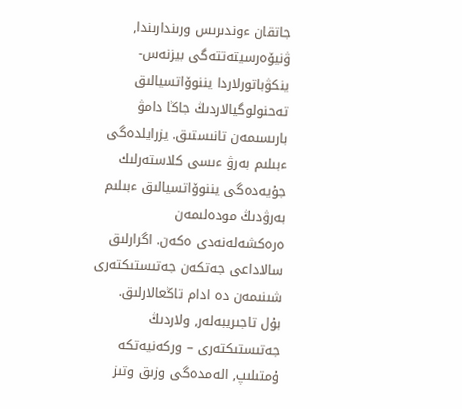جاتقان ءوندىرىس ورىندارىندا, ۋنيۆەرسيتەتتەگى بيزنەس-ينكۋباتورلاردا يننوۆاتسيالىق تەحنولوگيالاردىڭ جاڭا دامۋ بارىسىمەن تانىستىق. يزرايلدەگى ءبىلىم بەرۋ ءىسى كلاستەرلىك جۇيەدەگى يننوۆاتسيالىق ءبىلىم بەرۋدىڭ مودەلىمەن ەرەكشەلەنەدى ەكەن. اگرارلىق سالاداعى جەتكەن جەتىستىكتەرى شىنىمەن دە ادام تاڭعالارلىق.
بۇل تاجىريبەلەر, ولاردىڭ جەتىستىكتەرى – وركەنيەتكە ۇمتىلىپ, الەمدەگى وزىق وتىز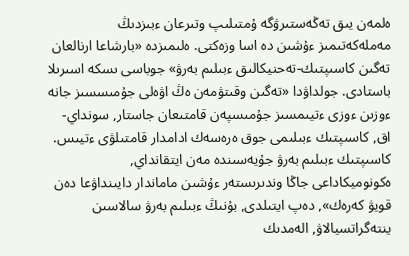ەلمەن يىق تەڭەستىرۋگە ۇمتىلىپ وتىرعان ءبىزدىڭ مەملەكەتىمىز ءۇشىن دە اسا وزەكتى. ەلىمىزدە «بارشاعا ارنالعان تەگىن كاسىپتىك-تەحنيكالىق ءبىلىم بەرۋ» جوباسى ىسكە اسىرىلا باستادى. جولداۋدا «تەگىن وقىتۋمەن ەڭ اۋەلى جۇمىسسىز جانە ءوزىن ءوزى ءتيىمسىز جۇمىسپەن قامتىعان جاستار, سونداي-اق, كاسىپتىك ءبىلىمى جوق ەرەسەك ادامدار قامتىلۋى ءتيىس. كاسىپتىك ءبىلىم بەرۋ جۇيەسىندە مەن ايتقانداي, ەكونوميكاداعى جاڭا وندىرىستەر ءۇشىن ماماندار دايىنداۋعا دەن قويۋ كەرەك», دەپ ايتىلدى, بۇنىڭ ءبىلىم بەرۋ سالاسىن ينتەگراتسيالاۋ, الەمدىك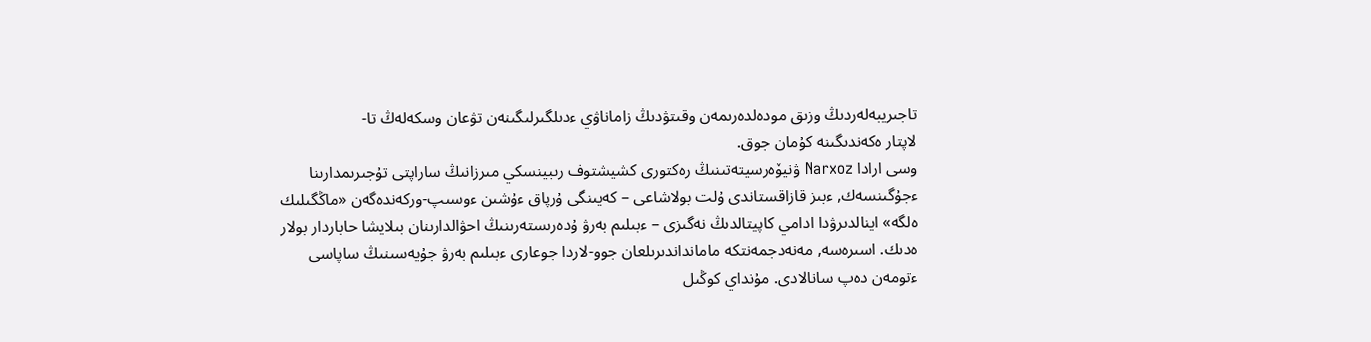تاجىريبەلەردىڭ وزىق مودەلدەرىمەن وقىتۋدىڭ زاماناۋي ءدىلگىرلىگىنەن تۋعان وسكەلەڭ تا-
لاپتار ەكەندىگىنە كۇمان جوق.
وسى ارادا Narxoz ۋنيۆەرسيتەتىنىڭ رەكتورى كشيشتوف رىبينسكي مىرزانىڭ ساراپتى تۇجىرىمدارىنا ءجۇگىنسەك, ءبىز قازاقستاندى ۇلت بولاشاعى – كەيىنگى ۇرپاق ءۇشىن ءوسىپ-وركەندەگەن «ماڭگىلىك ەلگە» اينالدىرۋدا ادامي كاپيتالدىڭ نەگىزى – ءبىلىم بەرۋ ۇدەرىستەرىنىڭ احۋالدارىنان بىلايشا حاباردار بولار ەدىك. اسىرەسە, مەنەدجمەنتكە مامانداندىرىلعان جوو-لاردا جوعارى ءبىلىم بەرۋ جۇيەسىنىڭ ساپاسى ءتومەن دەپ سانالادى. مۇنداي كوڭىل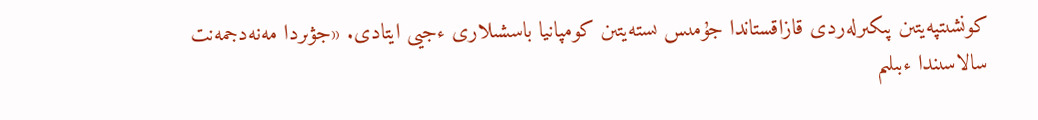كونشىتپەيتىن پىكىرلەردى قازاقستاندا جۇمىس ىستەيتىن كومپانيا باسشىلارى ءجيى ايتادى. «جۋىردا مەنەدجمەنت سالاسىندا ءبىلىم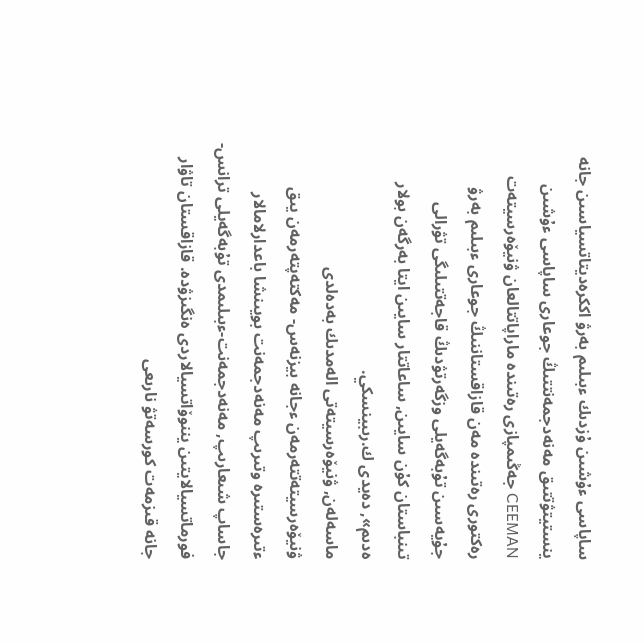ساپاسى ءۇشىن ۇزدىك ءبىلىم بەرۋ اككرەديتاتسياسىن جانە ينستيتۋتتىق مەنەدجمەنتتىڭ جوعارى ساپاسى ءۇشىن CEEMAN جەڭىمپازى رەتىندە ماراپاتتالعان ۋنيۆەرسيتەت رەكتورى رەتىندە مەن قازاقستاننىڭ جوعارى ءبىلىم بەرۋ جۇيەسىن تۇبەگەيلى وزگەرتۋدىڭ قاجەتتىلىگى تۋرالى تىنباستان كۇن سايىن, ساعاتتار سايىن ايتا بەرگەن بولار ەدىم», دەيدى ك.رىبينسكي.
ماسەلەن, ۋنيۆەرسيتەتى الەمدىك بەدەلدى ۋنيۆەرسيتەتتەرمەن ءجانە بيزنەس- مەكتەپتەرمەن يىق ءتىرەستىرە وتىرىپ مەنەدجمەنت بويىنشا باعدارلامالار جاساپ شىعارىپ, مەنەدجمەنت-ءبىلىمدى تۇبەگەيلى ترانس-
فورماتسيالايتىن يننوۆاتسيالاردى ەنگىزۋدە. قازاقستان تاۋار جانە قىزمەت كورسەتۋ نارىعى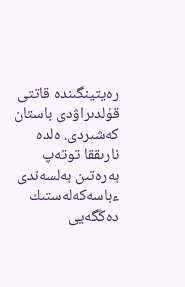رەيتينگىندە قاتتى قۇلدىراۋدى باستان كەشىردى. ەلدە نارىققا توتەپ بەرەتىن بەلسەندى ءباسەكەلەستىك دەڭگەيى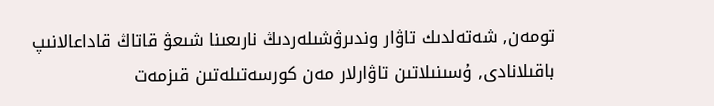تومەن, شەتەلدىك تاۋار وندىرۋشىلەردىڭ نارىعىنا شىعۋ قاتاڭ قاداعالانىپ باقىلانادى, ۇسىنىلاتىن تاۋارلار مەن كورسەتىلەتىن قىزمەت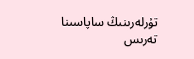تۇرلەرىنىڭ ساپاسىنا تەرىس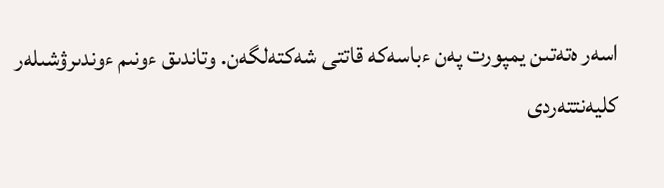اسەر ەتەتىن يمپورت پەن ءباسەكە قاتتى شەكتەلگەن. وتاندىق ءونىم ءوندىرۋشىلەر كليەنتتەردى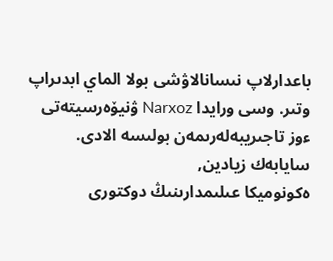باعدارلاپ نىسانالاۋشى بولا الماي ابدىراپ وتىر. وسى ورايدا Narxoz ۋنيۆەرسيتەتى ءوز تاجىريبەلەرىمەن بولىسە الادى.
سايابەك زيادين,
ەكونوميكا عىلىمدارىنىڭ دوكتورى